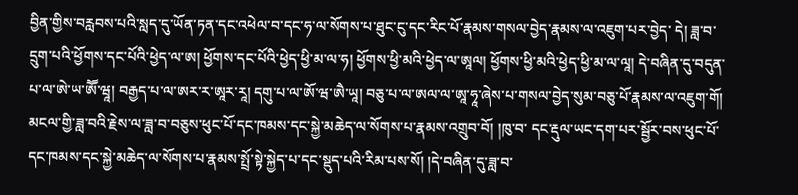བྱིན་གྱིས་བརླབས་པའི་སླད་དུ་ཡོན་ཏན་དང་འཕེལ་བ་དང་ཧ་ལ་སོགས་པ་ཐུང་ངུ་དང་རིང་པོ་རྣམས་གསལ་བྱེད་རྣམས་ལ་འཇུག་པར་བྱེད་ དེ། ཟླ་བ་དྲུག་པའི་ཕྱོགས་དང་པོའི་ཕྱེད་ལ་ཨ། ཕྱོགས་དང་པོའི་ཕྱེད་ཕྱི་མ་ལ་ཧ། ཕྱོགས་ཕྱི་མའི་ཕྱེད་ལ་ཨཱལ། ཕྱོགས་ཕྱི་མའི་ཕྱེད་ཕྱི་མ་ལ་ལཱ། དེ་བཞིན་དུ་བདུན་པ་ལ་ཨེ་ཡ་ཨཽ་ཝཱ། བརྒྱད་པ་ལ་ཨར་ར་ཨཱར་རཱ། དགུ་པ་ལ་ཨོ་ཝ་ཨཻ་ཡཱ། བཅུ་པ་ལ་ཨལ་ལ་ཨཱ་ཧཱ་ཞེས་པ་གསལ་བྱེད་སུམ་བཅུ་པོ་རྣམས་ལ་འཇུག་གོ། མངལ་གྱི་ཟླ་བའི་རྗེས་ལ་ཟླ་བ་བཅུས་ཕུང་པོ་དང་ཁམས་དང་སྐྱེ་མཆེད་ལ་སོགས་པ་རྣམས་འགྲུབ་བོ། །ཁུ་བ་ དང་རྡུལ་ཡང་དག་པར་སྦྱོར་བས་ཕུང་པོ་དང་ཁམས་དང་སྐྱེ་མཆེད་ལ་སོགས་པ་རྣམས་སྤྲོ་སྟེ་སྐྱེད་པ་དང་སྡུད་པའི་རིམ་པས་སོ། །དེ་བཞིན་དུ་ཟླ་བ་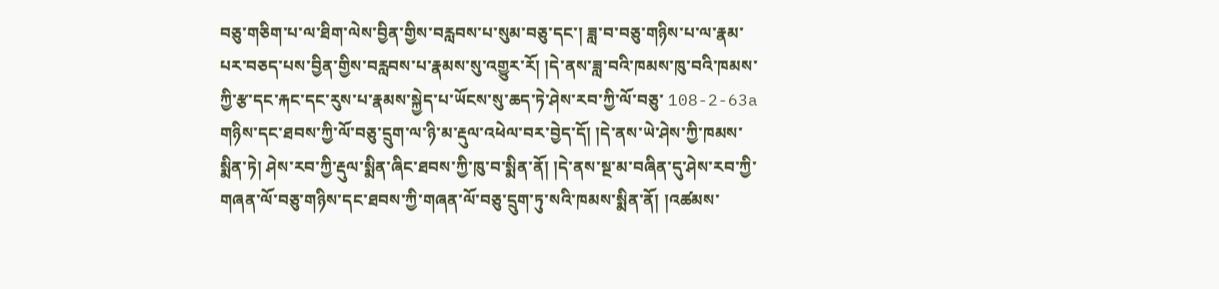བཅུ་གཅིག་པ་ལ་ཐིག་ལེས་བྱིན་གྱིས་བརླབས་པ་སུམ་བཅུ་དང་། ཟླ་བ་བཅུ་གཉིས་པ་ལ་རྣམ་པར་བཅད་པས་བྱིན་གྱིས་བརླབས་པ་རྣམས་སུ་འགྱུར་རོ། །དེ་ནས་ཟླ་བའི་ཁམས་ཁུ་བའི་ཁམས་ཀྱི་རྩ་དང་རྐང་དང་རུས་པ་རྣམས་སྐྱེད་པ་ཡོངས་སུ་ཆད་ཏེ་ཤེས་རབ་ཀྱི་ལོ་བཅུ་ 108-2-63a གཉིས་དང་ཐབས་ཀྱི་ལོ་བཅུ་དྲུག་ལ་ཉི་མ་རྡུལ་འཕེལ་བར་བྱེད་དོ། །དེ་ནས་ཡེ་ཤེས་ཀྱི་ཁམས་སྨིན་ཏེ། ཤེས་རབ་ཀྱི་རྡུལ་སྨིན་ཞིང་ཐབས་ཀྱི་ཁུ་བ་སྨིན་ནོ། །དེ་ནས་སྔ་མ་བཞིན་དུ་ཤེས་རབ་ཀྱི་ གཞན་ལོ་བཅུ་གཉིས་དང་ཐབས་ཀྱི་གཞན་ལོ་བཅུ་དྲུག་ཏུ་སའི་ཁམས་སྨིན་ནོ། །འཚམས་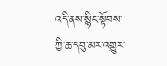འདི་ནས་སྙིང་སྟོབས་ཀྱི་ཆ་དབུ་མར་འགྱུར་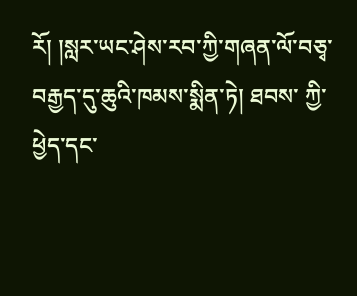རོ། །སླར་ཡང་ཤེས་རབ་ཀྱི་གཞན་ལོ་བཅྭ་བརྒྱད་དུ་ཆུའི་ཁམས་སྨིན་ཏེ། ཐབས་ ཀྱི་ཕྱེད་དང་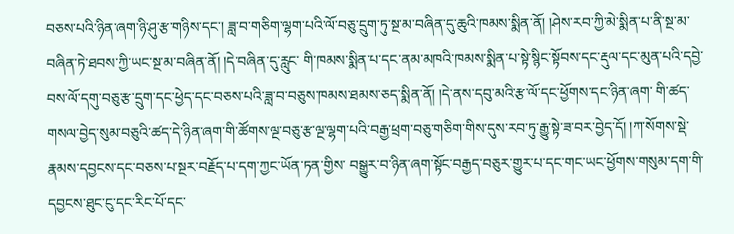བཅས་པའི་ཉིན་ཞག་ཉི་ཤུ་རྩ་གཉིས་དང་། ཟླ་བ་གཅིག་ལྷག་པའི་ལོ་བཅུ་དྲུག་ཏུ་སྔ་མ་བཞིན་དུ་ཆུའི་ཁམས་སྨིན་ནོ། །ཤེས་རབ་ཀྱི་མེ་སྨིན་པ་ནི་སྔ་མ་བཞིན་ཏེ་ཐབས་ཀྱི་ཡང་སྔ་མ་བཞིན་ནོ། །དེ་བཞིན་དུ་རླུང་ གི་ཁམས་སྨིན་པ་དང་ནམ་མཁའི་ཁམས་སྨིན་པ་སྟེ་སྙིང་སྟོབས་དང་རྡུལ་དང་མུན་པའི་དབྱེ་བས་ལོ་དགུ་བཅུ་རྩ་དྲུག་དང་ཕྱེད་དང་བཅས་པའི་ཟླ་བ་བཅུས་ཁམས་ཐམས་ཅད་སྨིན་ནོ། །དེ་ནས་དབུ་མའི་རྩ་ལོ་དང་ཕྱོགས་དང་ཉིན་ཞག་ གི་ཚད་གསལ་བྱེད་སུམ་བཅུའི་ཚད་དེ་ཉིན་ཞག་གི་ཚོགས་ལྔ་བཅུ་རྩ་ལྔ་ལྷག་པའི་བརྒྱ་ཕྲག་བཅུ་གཅིག་གིས་དུས་རབ་ཏུ་རྒྱུ་སྟེ་ཟ་བར་བྱེད་དོ། །ཀ་སོགས་སྡེ་རྣམས་དབྱངས་དང་བཅས་པ་སྔར་བརྗོད་པ་དག་ཀྱང་ཡོན་ཏན་གྱིས་ བསྒྱུར་བ་ཉིན་ཞག་སྟོང་བརྒྱད་བཅུར་གྱུར་པ་དང་གང་ཡང་ཕྱོགས་གསུམ་དག་གི་དབྱངས་ཐུང་ངུ་དང་རིང་པོ་དང་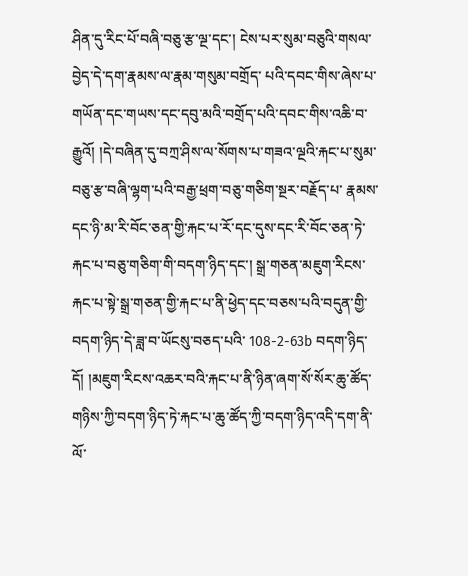ཤིན་དུ་རིང་པོ་བཞི་བཅུ་རྩ་ལྔ་དང་། ངེས་པར་སུམ་བཅུའི་གསལ་བྱེད་དེ་དག་རྣམས་ལ་རྣམ་གསུམ་བགྲོད་ པའི་དབང་གིས་ཞེས་པ་གཡོན་དང་གཡས་དང་དབུ་མའི་བགྲོད་པའི་དབང་གིས་འཆི་བ་རྒྱུའོ། །དེ་བཞིན་དུ་བཀྲ་ཤིས་ལ་སོགས་པ་གཟའ་ལྔའི་རྐང་པ་སུམ་བཅུ་རྩ་བཞི་ལྷག་པའི་བརྒྱ་ཕྲག་བཅུ་གཅིག་སྔར་བརྗོད་པ་ རྣམས་དང་ཉི་མ་རི་བོང་ཅན་གྱི་རྐང་པ་རོ་དང་དུས་དང་རི་བོང་ཅན་ཏེ་རྐང་པ་བཅུ་གཅིག་གི་བདག་ཉིད་དང་། སྒྲ་གཅན་མཇུག་རིངས་རྐང་པ་སྟེ་སྒྲ་གཅན་གྱི་རྐང་པ་ནི་ཕྱེད་དང་བཅས་པའི་བདུན་གྱི་བདག་ཉིད་དེ་ཟླ་བ་ཡོངསུ་བཅད་པའི་ 108-2-63b བདག་ཉིད་དོ། །མཇུག་རིངས་འཆར་བའི་རྐང་པ་ནི་ཉིན་ཞག་སོ་སོར་ཆུ་ཚོད་གཉིས་ཀྱི་བདག་ཉིད་ཏེ་རྐང་པ་ཆུ་ཚོད་ཀྱི་བདག་ཉིད་འདི་དག་ནི་ལོ་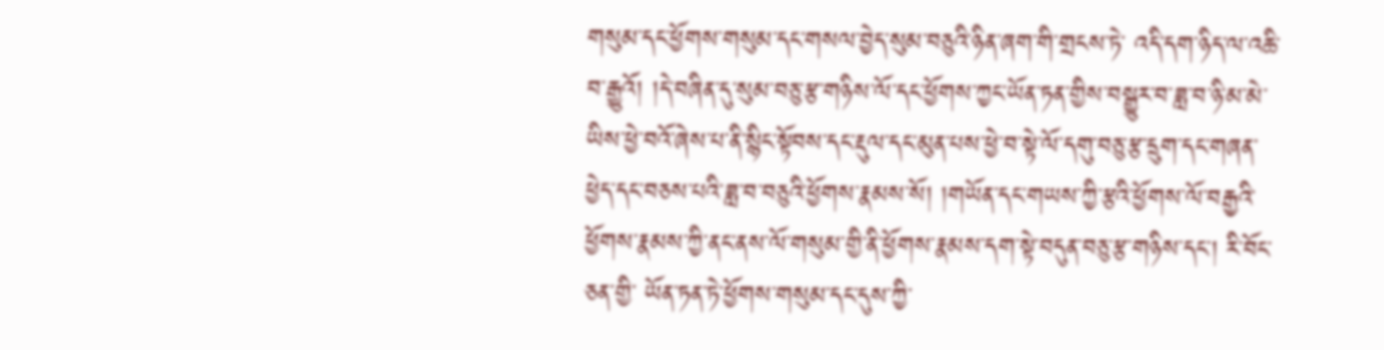གསུམ་དང་ཕྱོགས་གསུམ་དང་གསལ་བྱེད་སུམ་བཅུའི་ཉིན་ཞག་གི་གྲངས་ཏེ་ འདི་དག་ཉིད་ལ་འཆི་བ་རྒྱུའོ། །དེ་བཞིན་དུ་སུམ་བཅུ་རྩ་གཉིས་ལོ་དང་ཕྱོགས་ཀྱང་ཡོན་ཏན་གྱིས་བསྒྱུར་བ་ཟླ་བ་ཉི་མ་མེ་ཡིས་ཕྱེ་བའོ་ཞེས་པ་ནི་སྙིང་སྟོབས་དང་རྡུལ་དང་མུན་པས་ཕྱེ་བ་སྟེ་ལོ་དགུ་བཅུ་རྩ་དྲུག་དང་གཞན་ ཕྱེད་དང་བཅས་པའི་ཟླ་བ་བཅུའི་ཕྱོགས་རྣམས་སོ། །གཡོན་དང་གཡས་ཀྱི་རྩའི་ཕྱོགས་ལོ་བརྒྱའི་ཕྱོགས་རྣམས་ཀྱི་ནང་ནས་ལོ་གསུམ་གྱི་ནི་ཕྱོགས་རྣམས་དག་སྟེ་བདུན་བཅུ་རྩ་གཉིས་དང་། རི་བོང་ཅན་གྱི་ ཡོན་ཏན་ཏེ་ཕྱོགས་གསུམ་དང་དུས་ཀྱི་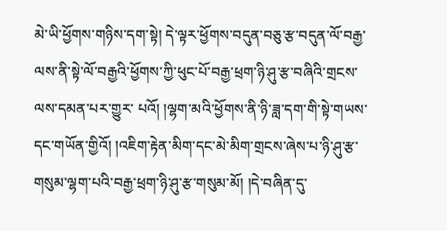མེ་ཡི་ཕྱོགས་གཉིས་དག་སྟེ། དེ་ལྟར་ཕྱོགས་བདུན་བཅུ་རྩ་བདུན་ལོ་བརྒྱ་ལས་ནི་སྟེ་ལོ་བརྒྱའི་ཕྱོགས་ཀྱི་ཕུང་པོ་བརྒྱ་ཕྲག་ཉི་ཤུ་རྩ་བཞིའི་གྲངས་ལས་དམན་པར་གྱུར་ པའོ། །ལྷག་མའི་ཕྱོགས་ནི་ཉི་ཟླ་དག་གི་སྟེ་གཡས་དང་གཡོན་གྱིའོ། །འཇིག་རྟེན་མིག་དང་མེ་མིག་གྲངས་ཞེས་པ་ཉི་ཤུ་རྩ་གསུམ་ལྷག་པའི་བརྒྱ་ཕྲག་ཉི་ཤུ་རྩ་གསུམ་མོ། །དེ་བཞིན་དུ་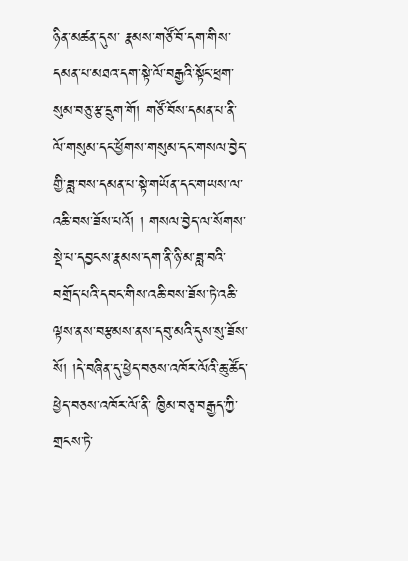ཉིན་མཚན་དུས་ རྣམས་གཙོ་བོ་དག་གིས་དམན་པ་མཐའ་དག་སྟེ་ལོ་བརྒྱའི་སྟོང་ཕྲག་སུམ་བཅུ་རྩ་དྲུག་གོ། གཙོ་བོས་དམན་པ་ནི་ལོ་གསུམ་དང་ཕྱོགས་གསུམ་དང་གསལ་བྱེད་གྱི་ཟླ་བས་དམན་པ་སྟེ་གཡོན་དང་གཡས་ལ་འཆི་བས་ཟོས་པའོ། ། གསལ་བྱེད་ལ་སོགས་སྡེ་པ་དབྱངས་རྣམས་དག་ནི་ཉི་མ་ཟླ་བའི་བགྲོད་པའི་དབང་གིས་འཆི་བས་ཟོས་ཏེ་འཆི་ལྟས་ནས་བརྩམས་ནས་དབུ་མའི་དུས་སུ་ཟོས་སོ། །དེ་བཞིན་དུ་ཕྱེད་བཅས་འཁོར་ལོའི་ཆུ་ཚོད་ཕྱེད་བཅས་འཁོར་ལོ་ནི་ ཁྱིམ་བཅྭ་བརྒྱད་ཀྱི་གྲངས་ཏེ་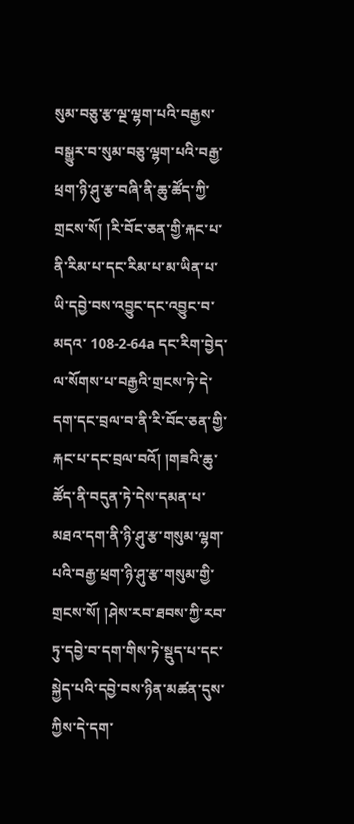སུམ་བཅུ་རྩ་ལྔ་ལྷག་པའི་བརྒྱས་བསྒྱུར་བ་སུམ་བཅུ་ལྷག་པའི་བརྒྱ་ཕྲག་ཉི་ཤུ་རྩ་བཞི་ནི་ཆུ་ཚོད་ཀྱི་གྲངས་སོ། །རི་བོང་ཅན་གྱི་རྐང་པ་ནི་རིམ་པ་དང་རིམ་པ་མ་ཡིན་པ་ཡི་དབྱེ་བས་འབྱུང་དང་འབྱུང་བ་མདའ་ 108-2-64a དང་རིག་བྱེད་ལ་སོགས་པ་བརྒྱའི་གྲངས་ཏེ་དེ་དག་དང་བྲལ་བ་ནི་རི་བོང་ཅན་གྱི་རྐང་པ་དང་བྲལ་བའོ། །གཟའི་ཆུ་ཚོད་ནི་བདུན་ཏེ་དེས་དམན་པ་མཐའ་དག་ནི་ཉི་ཤུ་རྩ་གསུམ་ལྷག་པའི་བརྒྱ་ཕྲག་ཉི་ཤུ་རྩ་གསུམ་གྱི་ གྲངས་སོ། །ཤེས་རབ་ཐབས་ཀྱི་རབ་ཏུ་དབྱེ་བ་དག་གིས་ཏེ་སྡུད་པ་དང་སྐྱེད་པའི་དབྱེ་བས་ཉིན་མཚན་དུས་ཀྱིས་དེ་དག་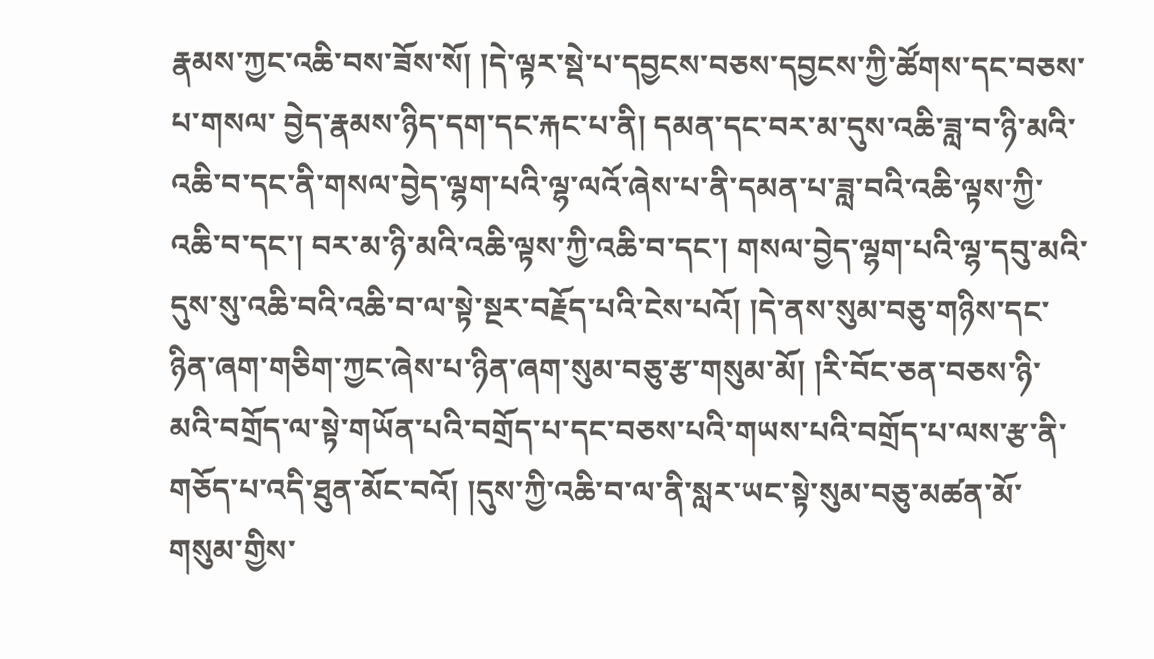རྣམས་ཀྱང་འཆི་བས་ཟོས་སོ། །དེ་ལྟར་སྡེ་པ་དབྱངས་བཅས་དབྱངས་ཀྱི་ཚོགས་དང་བཅས་པ་གསལ་ བྱེད་རྣམས་ཉིད་དག་དང་རྐང་པ་ནི། དམན་དང་བར་མ་དུས་འཆི་ཟླ་བ་ཉི་མའི་འཆི་བ་དང་ནི་གསལ་བྱེད་ལྷག་པའི་ལྷ་ལའོ་ཞེས་པ་ནི་དམན་པ་ཟླ་བའི་འཆི་ལྟས་ཀྱི་འཆི་བ་དང་། བར་མ་ཉི་མའི་འཆི་ལྟས་ཀྱི་འཆི་བ་དང་། གསལ་བྱེད་ལྷག་པའི་ལྷ་དབུ་མའི་དུས་སུ་འཆི་བའི་འཆི་བ་ལ་སྟེ་སྔར་བརྗོད་པའི་ངེས་པའོ། །དེ་ནས་སུམ་བཅུ་གཉིས་དང་ཉིན་ཞག་གཅིག་ཀྱང་ཞེས་པ་ཉིན་ཞག་སུམ་བཅུ་རྩ་གསུམ་མོ། །རི་བོང་ཅན་བཅས་ཉི་ མའི་བགྲོད་ལ་སྟེ་གཡོན་པའི་བགྲོད་པ་དང་བཅས་པའི་གཡས་པའི་བགྲོད་པ་ལས་རྩ་ནི་གཅོད་པ་འདི་ཐུན་མོང་བའོ། །དུས་ཀྱི་འཆི་བ་ལ་ནི་སླར་ཡང་སྟེ་སུམ་བཅུ་མཚན་མོ་གསུམ་གྱིས་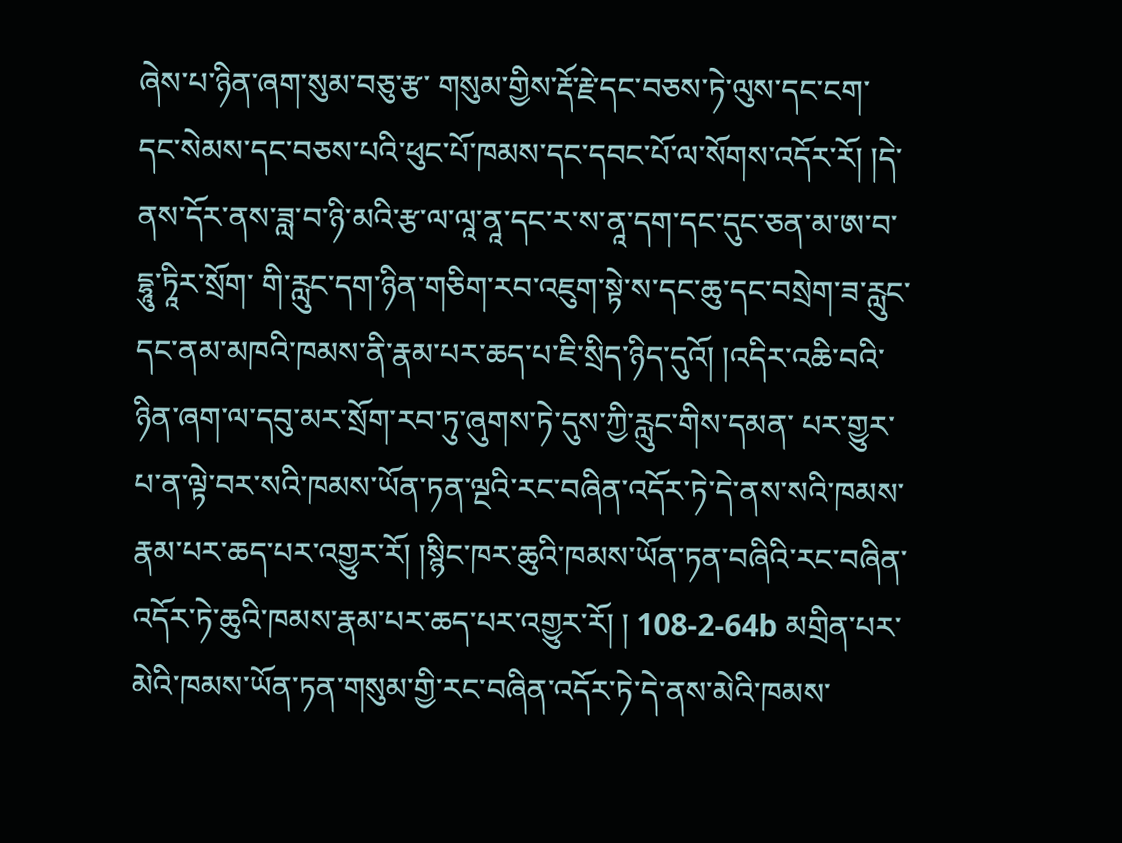ཞེས་པ་ཉིན་ཞག་སུམ་བཅུ་རྩ་ གསུམ་གྱིས་རྡོ་རྗེ་དང་བཅས་ཏེ་ལུས་དང་ངག་དང་སེམས་དང་བཅས་པའི་ཕུང་པོ་ཁམས་དང་དབང་པོ་ལ་སོགས་འདོར་རོ། །དེ་ནས་དོར་ནས་ཟླ་བ་ཉི་མའི་རྩ་ལ་ལཱ་ནཱ་དང་ར་ས་ནཱ་དག་དང་དུང་ཅན་མ་ཨ་བ་དྷཱུ་ཏཱིར་སྲོག་ གི་རླུང་དག་ཉིན་གཅིག་རབ་འཇུག་སྟེ་ས་དང་ཆུ་དང་བསྲེག་ཟ་རླུང་དང་ནམ་མཁའི་ཁམས་ནི་རྣམ་པར་ཆད་པ་ཇི་སྲིད་ཉིད་དུའོ། །འདིར་འཆི་བའི་ཉིན་ཞག་ལ་དབུ་མར་སྲོག་རབ་ཏུ་ཞུགས་ཏེ་དུས་ཀྱི་རླུང་གིས་དམན་ པར་གྱུར་པ་ན་ལྟེ་བར་སའི་ཁམས་ཡོན་ཏན་ལྔའི་རང་བཞིན་འདོར་ཏེ་དེ་ནས་སའི་ཁམས་རྣམ་པར་ཆད་པར་འགྱུར་རོ། །སྙིང་ཁར་ཆུའི་ཁམས་ཡོན་ཏན་བཞིའི་རང་བཞིན་འདོར་ཏེ་ཆུའི་ཁམས་རྣམ་པར་ཆད་པར་འགྱུར་རོ། ། 108-2-64b མགྲིན་པར་མེའི་ཁམས་ཡོན་ཏན་གསུམ་གྱི་རང་བཞིན་འདོར་ཏེ་དེ་ནས་མེའི་ཁམས་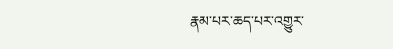རྣམ་པར་ཆད་པར་འགྱུར་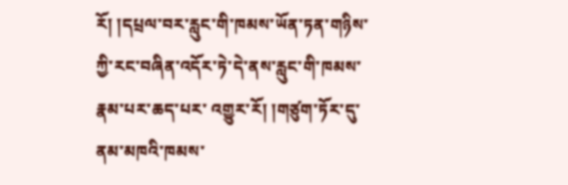རོ། །དཔྲལ་བར་རླུང་གི་ཁམས་ཡོན་ཏན་གཉིས་ཀྱི་རང་བཞིན་འདོར་ཏེ་དེ་ནས་རླུང་གི་ཁམས་རྣམ་པར་ཆད་པར་ འགྱུར་རོ། །གཙུག་ཏོར་དུ་ནམ་མཁའི་ཁམས་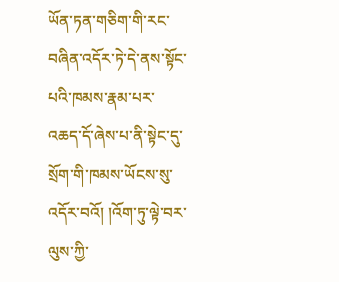ཡོན་ཏན་གཅིག་གི་རང་བཞིན་འདོར་ཏེ་དེ་ནས་སྟོང་པའི་ཁམས་རྣམ་པར་འཆད་དོ་ཞེས་པ་ནི་སྟེང་དུ་སྲོག་གི་ཁམས་ཡོངས་སུ་འདོར་བའོ། །འོག་ཏུ་ལྟེ་བར་ལུས་ཀྱི་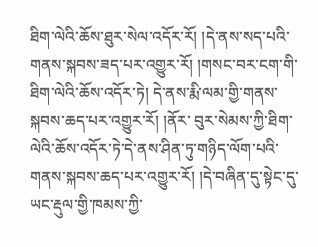ཐིག་ལེའི་ཆོས་ཐུར་སེལ་འདོར་རོ། །དེ་ནས་སད་པའི་གནས་སྐབས་ཟད་པར་འགྱུར་རོ། །གསང་བར་ངག་གི་ཐིག་ལེའི་ཆོས་འདོར་ཏེ། དེ་ནས་རྨི་ལམ་གྱི་གནས་སྐབས་ཆད་པར་འགྱུར་རོ། །ནོར་ བུར་སེམས་ཀྱི་ཐིག་ལེའི་ཆོས་འདོར་ཏེ་དེ་ནས་ཤིན་ཏུ་གཉིད་ལོག་པའི་གནས་སྐབས་ཆད་པར་འགྱུར་རོ། །དེ་བཞིན་དུ་སྟེང་དུ་ཡང་རྡུལ་གྱི་ཁམས་ཀྱི་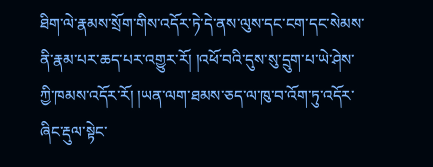ཐིག་ལེ་རྣམས་སྲོག་གིས་འདོར་ཏེ་དེ་ནས་ལུས་དང་ངག་དང་སེམས་ ནི་རྣམ་པར་ཆད་པར་འགྱུར་རོ། །འཕོ་བའི་དུས་སུ་དྲུག་པ་ཡེ་ཤེས་ཀྱི་ཁམས་འདོར་རོ། །ཡན་ལག་ཐམས་ཅད་ལ་ཁུ་བ་འོག་ཏུ་འདོར་ཞིང་རྡུལ་སྟེང་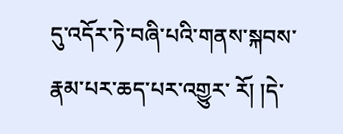དུ་འདོར་ཏེ་བཞི་པའི་གནས་སྐབས་རྣམ་པར་ཆད་པར་འགྱུར་ རོ། །དེ་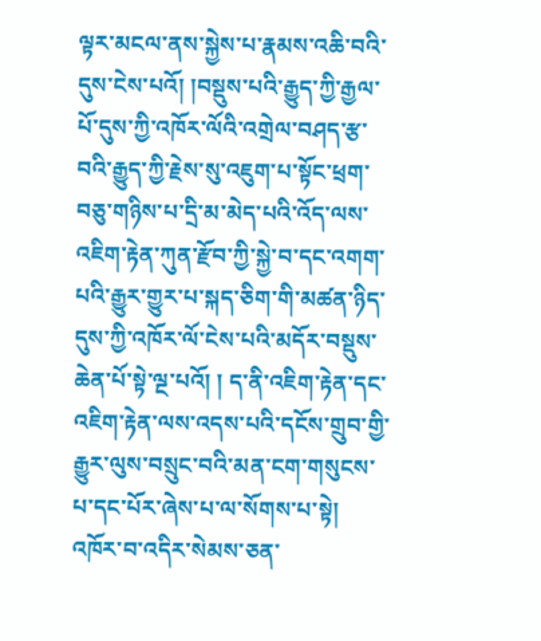ལྟར་མངལ་ནས་སྐྱེས་པ་རྣམས་འཆི་བའི་དུས་ངེས་པའོ། །བསྡུས་པའི་རྒྱུད་ཀྱི་རྒྱལ་པོ་དུས་ཀྱི་འཁོར་ལོའི་འགྲེལ་བཤད་རྩ་བའི་རྒྱུད་ཀྱི་རྗེས་སུ་འཇུག་པ་སྟོང་ཕྲག་བཅུ་གཉིས་པ་དྲི་མ་མེད་པའི་འོད་ལས་ འཇིག་རྟེན་ཀུན་རྫོབ་ཀྱི་སྐྱེ་བ་དང་འགག་པའི་རྒྱུར་གྱུར་པ་སྐད་ཅིག་གི་མཚན་ཉིད་དུས་ཀྱི་འཁོར་ལོ་ངེས་པའི་མདོར་བསྡུས་ཆེན་པོ་སྟེ་ལྔ་པའོ། ། ད་ནི་འཇིག་རྟེན་དང་འཇིག་རྟེན་ལས་འདས་པའི་དངོས་གྲུབ་གྱི་ རྒྱུར་ལུས་བསྲུང་བའི་མན་ངག་གསུངས་པ་དང་པོར་ཞེས་པ་ལ་སོགས་པ་སྟེ། འཁོར་བ་འདིར་སེམས་ཅན་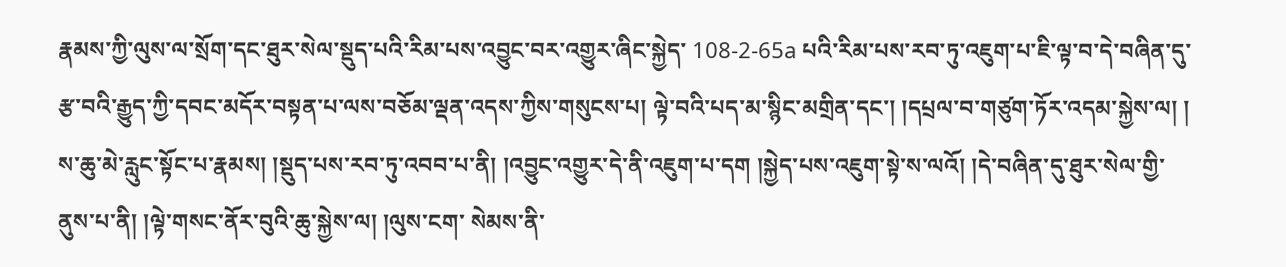རྣམས་ཀྱི་ལུས་ལ་སྲོག་དང་ཐུར་སེལ་སྡུད་པའི་རིམ་པས་འབྱུང་བར་འགྱུར་ཞིང་སྐྱེད་ 108-2-65a པའི་རིམ་པས་རབ་ཏུ་འཇུག་པ་ཇི་ལྟ་བ་དེ་བཞིན་དུ་རྩ་བའི་རྒྱུད་ཀྱི་དབང་མདོར་བསྟན་པ་ལས་བཅོམ་ལྡན་འདས་ཀྱིས་གསུངས་པ། ལྟེ་བའི་པད་མ་སྙིང་མགྲིན་དང་། །དཔྲལ་བ་གཙུག་ཏོར་འདམ་སྐྱེས་ལ། ། ས་ཆུ་མེ་རླུང་སྟོང་པ་རྣམས། །སྡུད་པས་རབ་ཏུ་འབབ་པ་ནི། །འབྱུང་འགྱུར་དེ་ནི་འཇུག་པ་དག །སྐྱེད་པས་འཇུག་སྟེ་ས་ལའོ། །དེ་བཞིན་དུ་ཐུར་སེལ་གྱི་ནུས་པ་ནི། །ལྟེ་གསང་ནོར་བུའི་ཆུ་སྐྱེས་ལ། །ལུས་ངག་ སེམས་ནི་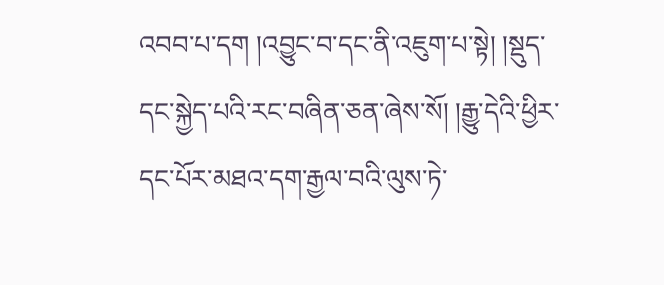འབབ་པ་དག །འབྱུང་བ་དང་ནི་འཇུག་པ་སྟེ། །སྡུད་དང་སྐྱེད་པའི་རང་བཞིན་ཅན་ཞེས་སོ། །རྒྱུ་དེའི་ཕྱིར་དང་པོར་མཐའ་དག་རྒྱལ་བའི་ལུས་ཏེ་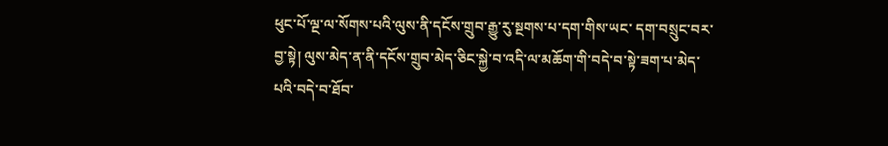ཕུང་པོ་ལྔ་ལ་སོགས་པའི་ལུས་ནི་དངོས་གྲུབ་རྒྱུ་རུ་སྔགས་པ་དག་གིས་ཡང་ དག་བསྲུང་བར་བྱ་སྟེ། ལུས་མེད་ན་ནི་དངོས་གྲུབ་མེད་ཅིང་སྐྱེ་བ་འདི་ལ་མཆོག་གི་བདེ་བ་སྟེ་ཟག་པ་མེད་པའི་བདེ་བ་ཐོབ་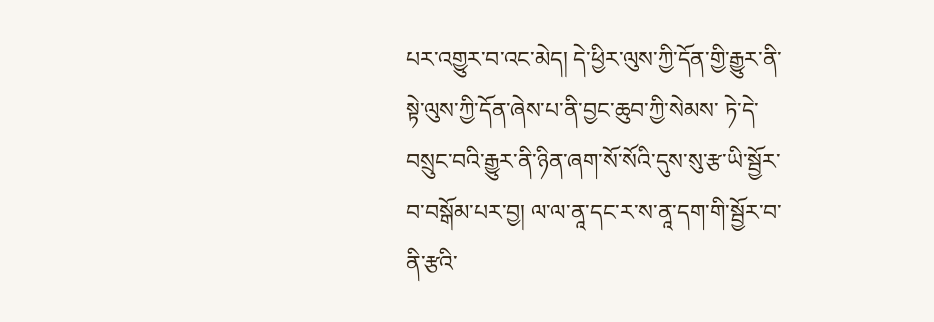པར་འགྱུར་བ་འང་མེད། དེ་ཕྱིར་ལུས་ཀྱི་དོན་གྱི་རྒྱུར་ནི་སྟེ་ལུས་ཀྱི་དོན་ཞེས་པ་ནི་བྱང་ཆུབ་ཀྱི་སེམས་ ཏེ་དེ་བསྲུང་བའི་རྒྱུར་ནི་ཉིན་ཞག་སོ་སོའི་དུས་སུ་རྩ་ཡི་སྦྱོར་བ་བསྒོམ་པར་བྱ། ལ་ལ་ནཱ་དང་ར་ས་ནཱ་དག་གི་སྦྱོར་བ་ནི་རྩའི་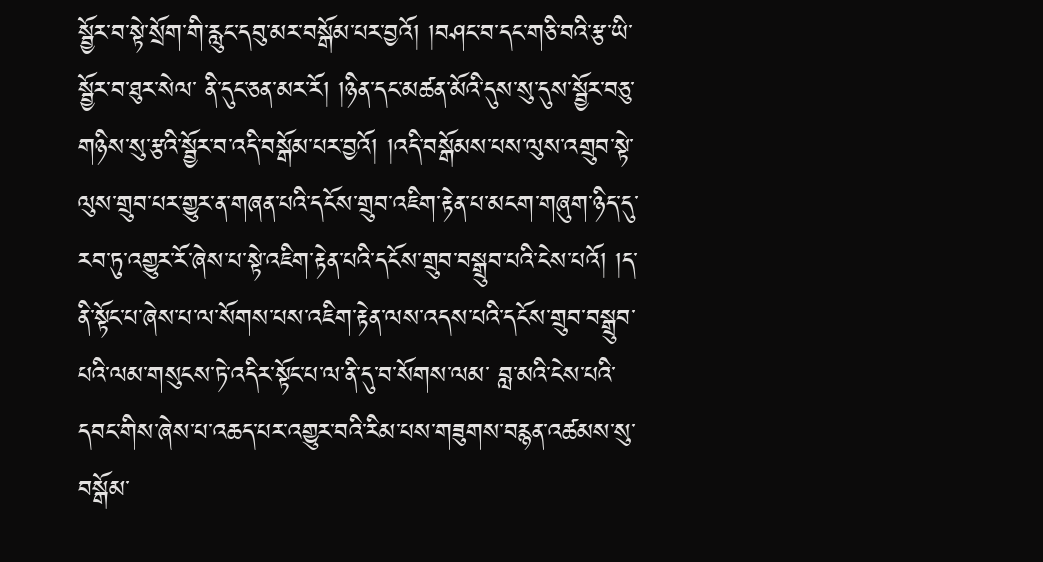སྦྱོར་བ་སྟེ་སྲོག་གི་རླུང་དབུ་མར་བསྒོམ་པར་བྱའོ། །བཤང་བ་དང་གཅི་བའི་རྩ་ཡི་སྦྱོར་བ་ཐུར་སེལ་ ནི་དུང་ཅན་མར་རོ། །ཉིན་དང་མཚན་མོའི་དུས་སུ་དུས་སྦྱོར་བཅུ་གཉིས་སུ་རྩའི་སྦྱོར་བ་འདི་བསྒོམ་པར་བྱའོ། །འདི་བསྒོམས་པས་ལུས་འགྲུབ་སྟེ་ལུས་གྲུབ་པར་གྱུར་ན་གཞན་པའི་དངོས་གྲུབ་འཇིག་རྟེན་པ་མངག་གཞུག་ཉིད་དུ་ རབ་ཏུ་འགྱུར་རོ་ཞེས་པ་སྟེ་འཇིག་རྟེན་པའི་དངོས་གྲུབ་བསྒྲུབ་པའི་ངེས་པའོ། །ད་ནི་སྟོང་པ་ཞེས་པ་ལ་སོགས་པས་འཇིག་རྟེན་ལས་འདས་པའི་དངོས་གྲུབ་བསྒྲུབ་པའི་ལམ་གསུངས་ཏེ་འདིར་སྟོང་པ་ལ་ནི་དུ་བ་སོགས་ལམ་ བླ་མའི་ངེས་པའི་དབང་གིས་ཞེས་པ་འཆད་པར་འགྱུར་བའི་རིམ་པས་གཟུགས་བརྙན་འཚམས་སུ་བསྒོམ་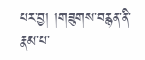པར་བྱ། །གཟུགས་བརྙན་ནི་རྣམ་པ་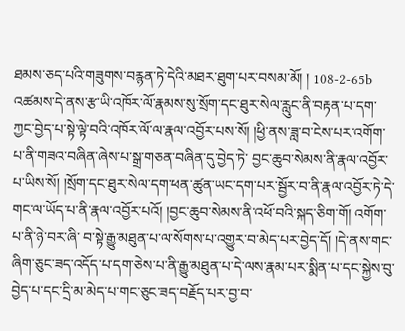ཐམས་ཅད་པའི་གཟུགས་བརྙན་ཏེ་དེའི་མཐར་ཐུག་པར་བསམ་མོ། ། 108-2-65b འཚམས་དེ་ནས་རྩ་ཡི་འཁོར་ལོ་རྣམས་སུ་སྲོག་དང་ཐུར་སེལ་རླུང་ནི་བརྟན་པ་དག་ཀྱང་བྱེད་པ་སྟེ་ལྟེ་བའི་འཁོར་ལོ་ལ་རྣལ་འབྱོར་པས་སོ། །ཕྱི་ནས་ཟླ་བ་ངེས་པར་འགོག་པ་ནི་གཟའ་བཞིན་ཞེས་པ་སྒྲ་གཅན་བཞིན་དུ་བྱེད་ཏེ་ བྱང་ཆུབ་སེམས་ནི་རྣལ་འབྱོར་པ་ཡིས་སོ། །སྲོག་དང་ཐུར་སེལ་དག་ཕན་ཚུན་ཡང་དག་པར་སྦྱོར་བ་ནི་རྣལ་འབྱོར་ཏེ་དེ་གང་ལ་ཡོད་པ་ནི་རྣལ་འབྱོར་པའོ། །བྱང་ཆུབ་སེམས་ནི་འཕོ་བའི་སྐད་ཅིག་གོ། འགོག་པ་ནི་ཉེ་བར་ཞི་ བ་སྟེ་རྒྱུ་མཐུན་པ་ལ་སོགས་པ་འགྱུར་བ་མེད་པར་བྱེད་དོ། །དེ་ནས་གང་ཞིག་ཅུང་ཟད་འདོད་པ་དག་ཅེས་པ་ནི་རྒྱུ་མཐུན་པ་དེ་ལས་རྣམ་པར་སྨིན་པ་དང་སྐྱེས་བུ་བྱེད་པ་དང་དྲི་མ་མེད་པ་གང་ཅུང་ཟད་བརྗོད་པར་བྱ་བ་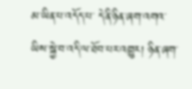མ་ཡིན་པ་འདོད་པ་ དེ་ནི་ཉིན་ཞག་འགའ་ཡིས་སྐྱེ་བ་འདི་ལ་ཐོབ་པར་འགྱུར། ཉིན་ཞག་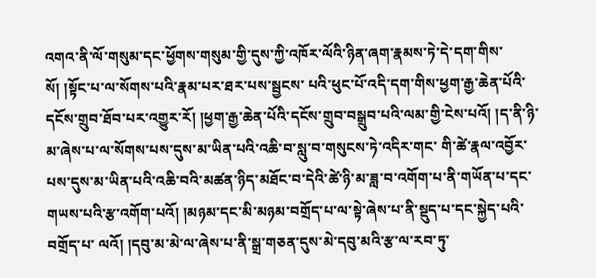འགའ་ནི་ལོ་གསུམ་དང་ཕྱོགས་གསུམ་གྱི་དུས་ཀྱི་འཁོར་ལོའི་ཉིན་ཞག་རྣམས་ཏེ་དེ་དག་གིས་སོ། །སྟོང་པ་ལ་སོགས་པའི་རྣམ་པར་ཐར་པས་སྦྱངས་ པའི་ཕུང་པོ་འདི་དག་གིས་ཕྱག་རྒྱ་ཆེན་པོའི་དངོས་གྲུབ་ཐོབ་པར་འགྱུར་རོ། །ཕྱག་རྒྱ་ཆེན་པོའི་དངོས་གྲུབ་བསྒྲུབ་པའི་ལམ་གྱི་ངེས་པའོ། །ད་ནི་ཉི་མ་ཞེས་པ་ལ་སོགས་པས་དུས་མ་ཡིན་པའི་འཆི་བ་སླུ་བ་གསུངས་ཏེ་འདིར་གང་ གི་ཚེ་རྣལ་འབྱོར་པས་དུས་མ་ཡིན་པའི་འཆི་བའི་མཚན་ཉིད་མཐོང་བ་དེའི་ཚེ་ཉི་མ་ཟླ་བ་འགོག་པ་ནི་གཡོན་པ་དང་གཡས་པའི་རྩ་འགོག་པའོ། །མཉམ་དང་མི་མཉམ་བགྲོད་པ་ལ་སྟེ་ཞེས་པ་ནི་སྡུད་པ་དང་སྐྱེད་པའི་བགྲོད་པ་ ལའོ། །དབུ་མ་མེ་ལ་ཞེས་པ་ནི་སྒྲ་གཅན་དུས་མེ་དབུ་མའི་རྩ་ལ་རབ་ཏུ་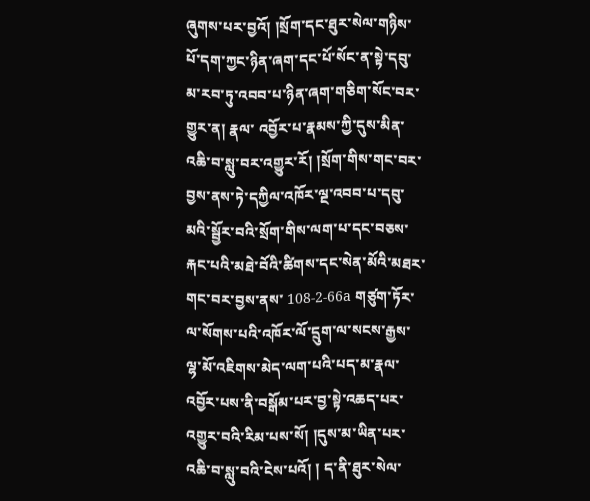ཞུགས་པར་བྱའོ། །སྲོག་དང་ཐུར་སེལ་གཉིས་པོ་དག་ཀྱང་ཉིན་ཞག་དང་པོ་སོང་ན་སྟེ་དབུ་མ་རབ་ཏུ་འབབ་པ་ཉིན་ཞག་གཅིག་སོང་བར་གྱུར་ན། རྣལ་ འབྱོར་པ་རྣམས་ཀྱི་དུས་མིན་འཆི་བ་སླུ་བར་འགྱུར་རོ། །སྲོག་གིས་གང་བར་བྱས་ནས་ཏེ་དཀྱིལ་འཁོར་ལྔ་འབབ་པ་དབུ་མའི་སྦྱོར་བའི་སྲོག་གིས་ལག་པ་དང་བཅས་རྐང་པའི་མཐེ་བོའི་ཚིགས་དང་སེན་མོའི་མཐར་གང་བར་བྱས་ནས་ 108-2-66a གཙུག་ཏོར་ལ་སོགས་པའི་འཁོར་ལོ་དྲུག་ལ་སངས་རྒྱས་ལྷ་མོ་འཇིགས་མེད་ལག་པའི་པད་མ་རྣལ་འབྱོར་པས་ནི་བསྒོམ་པར་བྱ་སྟེ་འཆད་པར་འགྱུར་བའི་རིམ་པས་སོ། །དུས་མ་ཡིན་པར་འཆི་བ་སླུ་བའི་ངེས་པའོ། ། ད་ནི་ཐུར་སེལ་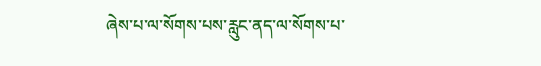ཞེས་པ་ལ་སོགས་པས་རླུང་ནད་ལ་སོགས་པ་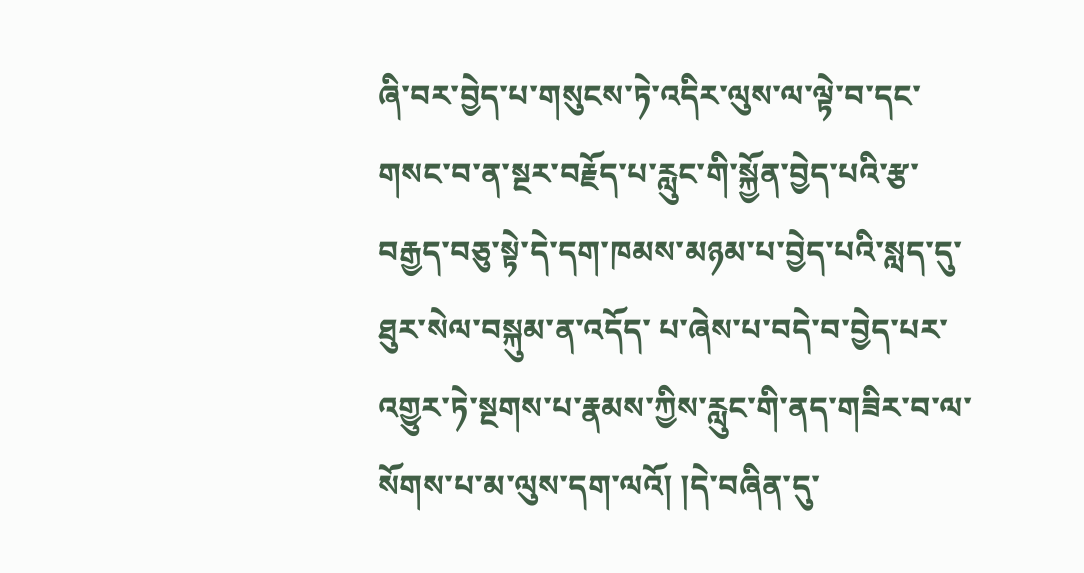ཞི་བར་བྱེད་པ་གསུངས་ཏེ་འདིར་ལུས་ལ་ལྟེ་བ་དང་གསང་བ་ན་སྔར་བརྗོད་པ་རླུང་གི་སྐྱོན་བྱེད་པའི་རྩ་བརྒྱད་བཅུ་སྟེ་དེ་དག་ཁམས་མཉམ་པ་བྱེད་པའི་སླད་དུ་ཐུར་སེལ་བསྐུམ་ན་འདོད་ པ་ཞེས་པ་བདེ་བ་བྱེད་པར་འགྱུར་ཏེ་སྔགས་པ་རྣམས་ཀྱིས་རླུང་གི་ནད་གཟིར་བ་ལ་སོགས་པ་མ་ལུས་དག་ལའོ། །དེ་བཞིན་དུ་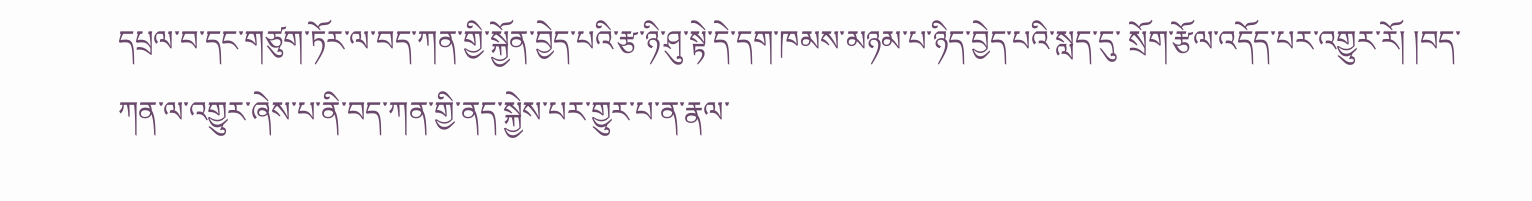དཔྲལ་བ་དང་གཙུག་ཏོར་ལ་བད་ཀན་གྱི་སྐྱོན་བྱེད་པའི་རྩ་ཉི་ཤུ་སྟེ་དེ་དག་ཁམས་མཉམ་པ་ཉིད་བྱེད་པའི་སླད་དུ་ སྲོག་རྩོལ་འདོད་པར་འགྱུར་རོ། །བད་ཀན་ལ་འགྱུར་ཞེས་པ་ནི་བད་ཀན་གྱི་ནད་སྐྱེས་པར་གྱུར་པ་ན་རྣལ་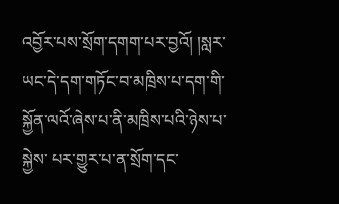འབྱོར་པས་སྲོག་དགག་པར་བྱའོ། །སླར་ཡང་དེ་དག་གཏོང་བ་མཁྲིས་པ་དག་གི་སྐྱོན་ལའོ་ཞེས་པ་ནི་མཁྲིས་པའི་ཉེས་པ་སྐྱེས་ པར་གྱུར་པ་ན་སྲོག་དང་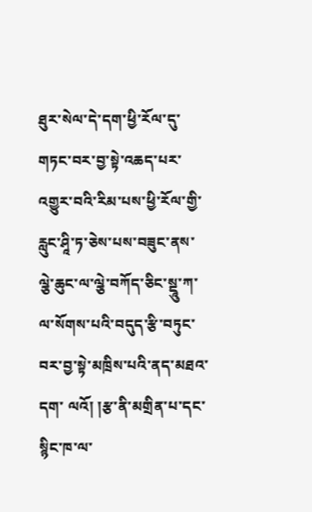ཐུར་སེལ་དེ་དག་ཕྱི་རོལ་དུ་གཏང་བར་བྱ་སྟེ་འཆད་པར་འགྱུར་བའི་རིམ་པས་ཕྱི་རོལ་གྱི་རླུང་ཤཱི་ཏ་ཅེས་པས་བཟུང་ནས་ལྕེ་ཆུང་ལ་ལྕེ་བཀོད་ཅིང་སྡཱུ་ཀ་ལ་སོགས་པའི་བདུད་རྩི་བཏུང་བར་བྱ་སྟེ་མཁྲིས་པའི་ནད་མཐའ་དག་ ལའོ། །རྩ་ནི་མགྲིན་པ་དང་སྙིང་ཁ་ལ་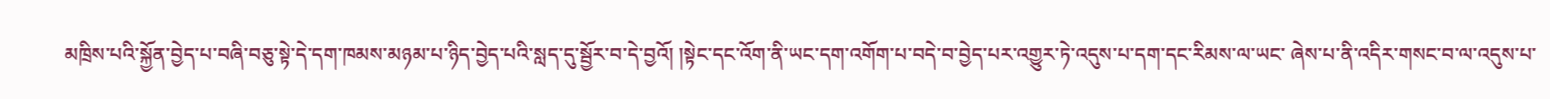མཁྲིས་པའི་སྐྱོན་བྱེད་པ་བཞི་བཅུ་སྟེ་དེ་དག་ཁམས་མཉམ་པ་ཉིད་བྱེད་པའི་སླད་དུ་སྦྱོར་བ་དེ་བྱའོ། །སྟེང་དང་འོག་ནི་ཡང་དག་འགོག་པ་བདེ་བ་བྱེད་པར་འགྱུར་ཏེ་འདུས་པ་དག་དང་རིམས་ལ་ཡང་ ཞེས་པ་ནི་འདིར་གསང་བ་ལ་འདུས་པ་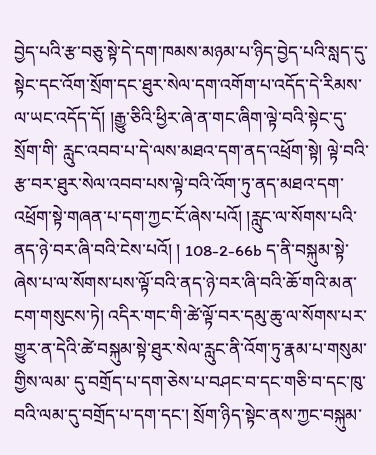བྱེད་པའི་རྩ་བཅུ་སྟེ་དེ་དག་ཁམས་མཉམ་པ་ཉིད་བྱེད་པའི་སླད་དུ་སྟེང་དང་འོག་སྲོག་དང་ཐུར་སེལ་དག་འགོག་པ་འདོད་དེ་རིམས་ལ་ཡང་འདོད་དོ། །རྒྱུ་ཅིའི་ཕྱིར་ཞེ་ན་གང་ཞིག་ལྟེ་བའི་སྟེང་དུ་སྲོག་གི་ རླུང་འབབ་པ་དེ་ལས་མཐའ་དག་ནད་འཕྲོག་སྟེ། ལྟེ་བའི་རྩ་བར་ཐུར་སེལ་འབབ་པས་ལྟེ་བའི་འོག་ཏུ་ནད་མཐའ་དག་འཕྲོག་སྟེ་གཞན་པ་དག་ཀྱང་ངོ་ཞེས་པའོ། །རླུང་ལ་སོགས་པའི་ནད་ཉེ་བར་ཞི་བའི་ངེས་པའོ། ། 108-2-66b ད་ནི་བསྐུམ་སྟེ་ཞེས་པ་ལ་སོགས་པས་ལྟོ་བའི་ནད་ཉེ་བར་ཞི་བའི་ཆོ་གའི་མན་ངག་གསུངས་ཏེ། འདིར་གང་གི་ཚེ་ལྟོ་བར་དམུ་ཆུ་ལ་སོགས་པར་གྱུར་ན་དེའི་ཚེ་བསྐུམ་སྟེ་ཐུར་སེལ་རླུང་ནི་འོག་ཏུ་རྣམ་པ་གསུམ་གྱིས་ལམ་ དུ་བགྲོད་པ་དག་ཅེས་པ་བཤང་བ་དང་གཅི་བ་དང་ཁུ་བའི་ལམ་དུ་བགྲོད་པ་དག་དང་། སྲོག་ཉིད་སྟེང་ནས་ཀྱང་བསྐུམ་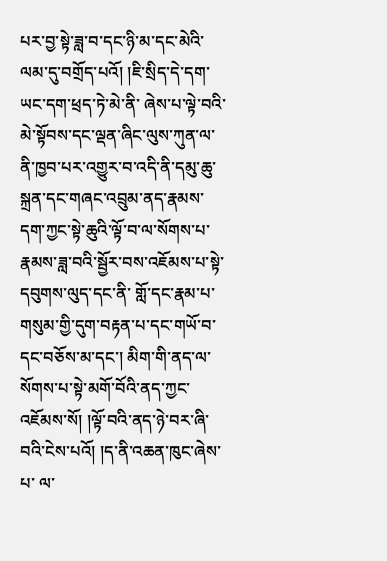པར་བྱ་སྟེ་ཟླ་བ་དང་ཉི་མ་དང་མེའི་ལམ་དུ་བགྲོད་པའོ། །ཇི་སྲིད་དེ་དག་ཡང་དག་ཕྲད་ཏེ་མེ་ནི་ ཞེས་པ་ལྟེ་བའི་མེ་སྟོབས་དང་ལྡན་ཞིང་ལུས་ཀུན་ལ་ནི་ཁྱབ་པར་འགྱུར་བ་འདི་ནི་དམུ་ཆུ་སྐྲན་དང་གཞང་འབྲུམ་ནད་རྣམས་དག་ཀྱང་སྟེ་ཆུའི་ལྟོ་བ་ལ་སོགས་པ་རྣམས་ཟླ་བའི་སྦྱོར་བས་འཇོམས་པ་སྟེ་དབུགས་ལུད་དང་ནི་ གློ་དང་རྣམ་པ་གསུམ་གྱི་དུག་བརྟན་པ་དང་གཡོ་བ་དང་བཅོས་མ་དང་། མིག་གི་ནད་ལ་སོགས་པ་སྟེ་མགོ་བོའི་ནད་ཀྱང་འཇོམས་སོ། །ལྟོ་བའི་ནད་ཉེ་བར་ཞི་བའི་ངེས་པའོ། །ད་ནི་འཆན་ཁུང་ཞེས་པ་ ལ་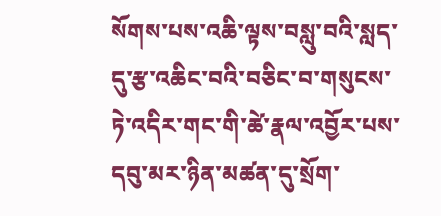སོགས་པས་འཆི་ལྟས་བསླུ་བའི་སླད་དུ་རྩ་འཆིང་བའི་བཅིང་བ་གསུངས་ཏེ་འདིར་གང་གི་ཚེ་རྣལ་འབྱོར་པས་དབུ་མར་ཉིན་མཚན་དུ་སྲོག་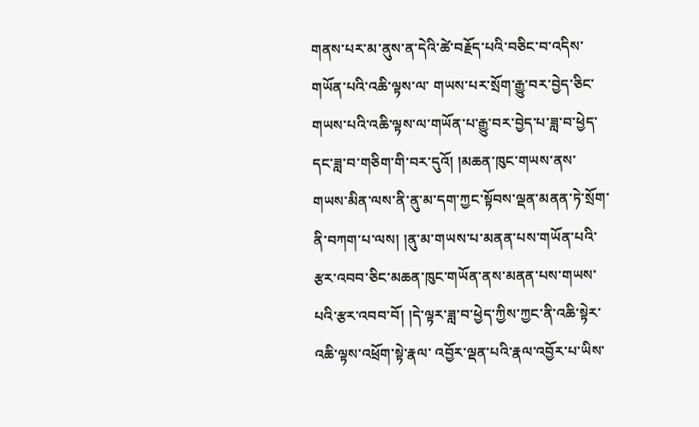གནས་པར་མ་ནུས་ན་དེའི་ཚེ་བརྗོད་པའི་བཅིང་བ་འདིས་གཡོན་པའི་འཆི་ལྟས་ལ་ གཡས་པར་སྲོག་རྒྱུ་བར་བྱེད་ཅིང་གཡས་པའི་འཆི་ལྟས་ལ་གཡོན་པ་རྒྱུ་བར་བྱེད་པ་ཟླ་བ་ཕྱེད་དང་ཟླ་བ་གཅིག་གི་བར་དུའོ། །མཆན་ཁུང་གཡས་ནས་གཡས་མིན་ལས་ནི་ནུ་མ་དག་ཀྱང་སྟོབས་ལྡན་མནན་ཏེ་སྲོག་ ནི་བཀག་པ་ལས། །ནུ་མ་གཡས་པ་མནན་པས་གཡོན་པའི་རྩར་འབབ་ཅིང་མཆན་ཁུང་གཡོན་ནས་མནན་པས་གཡས་པའི་རྩར་འབབ་བོ། །དེ་ལྟར་ཟླ་བ་ཕྱེད་ཀྱིས་ཀྱང་ནི་འཆི་སྟེར་འཆི་ལྟས་འཕྲོག་སྟེ་རྣལ་ འབྱོར་ལྡན་པའི་རྣལ་འབྱོར་པ་ཡིས་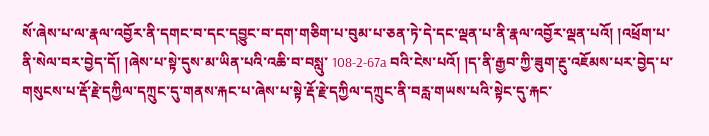སོ་ཞེས་པ་ལ་རྣལ་འབྱོར་ནི་དགང་བ་དང་དབྱུང་བ་དག་གཅིག་པ་བུམ་པ་ཅན་ཏེ་དེ་དང་ལྡན་པ་ནི་རྣལ་འབྱོར་ལྡན་པའོ། །འཕྲོག་པ་ནི་སེལ་བར་བྱེད་དོ། །ཞེས་པ་སྟེ་དུས་མ་ཡིན་པའི་འཆི་བ་བསླུ་ 108-2-67a བའི་ངེས་པའོ། །ད་ནི་རྒྱབ་ཀྱི་ཟུག་རྔུ་འཇོམས་པར་བྱེད་པ་གསུངས་པ་རྡོ་རྗེ་དཀྱིལ་དཀྲུང་དུ་གནས་རྐང་པ་ཞེས་པ་སྟེ་རྡོ་རྗེ་དཀྱིལ་དཀྲུང་ནི་བརླ་གཡས་པའི་སྟེང་དུ་རྐང་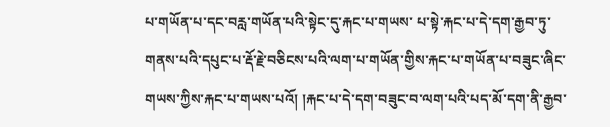པ་གཡོན་པ་དང་བརླ་གཡོན་པའི་སྟེང་དུ་རྐང་པ་གཡས་ པ་སྟེ་རྐང་པ་དེ་དག་རྒྱབ་ཏུ་གནས་པའི་དཔུང་པ་རྡོ་རྗེ་བཅིངས་པའི་ལག་པ་གཡོན་གྱིས་རྐང་པ་གཡོན་པ་བཟུང་ཞིང་གཡས་ཀྱིས་རྐང་པ་གཡས་པའོ། །རྐང་པ་དེ་དག་བཟུང་བ་ལག་པའི་པད་མོ་དག་ནི་རྒྱབ་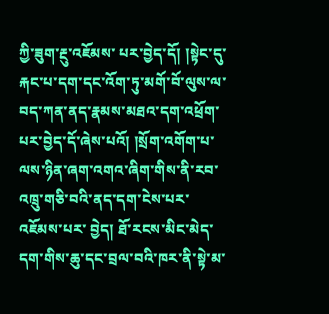ཀྱི་ཟུག་རྔུ་འཇོམས་ པར་བྱེད་དོ། །སྟེང་དུ་རྐང་པ་དག་དང་འོག་ཏུ་མགོ་བོ་ལུས་ལ་བད་ཀན་ནད་རྣམས་མཐའ་དག་འཕྲོག་པར་བྱེད་དོ་ཞེས་པའོ། །སྲོག་འགོག་པ་ལས་ཉིན་ཞག་འགའ་ཞིག་གིས་ནི་རབ་འཁྲུ་གཅི་བའི་ནད་དག་ངེས་པར་འཇོམས་པར་ བྱེད། ཐོ་རངས་མིང་མེད་དག་གིས་ཆུ་དང་བྲལ་བའི་ཁར་ནི་སྟེ་མ་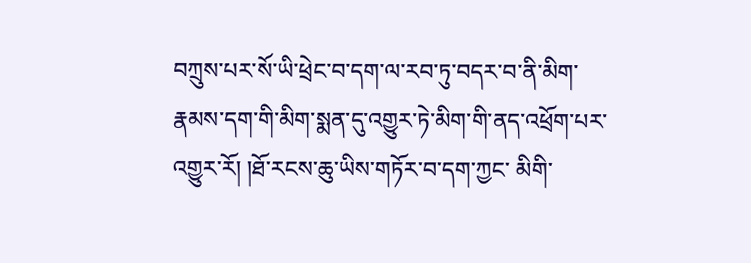བཀྲུས་པར་སོ་ཡི་ཕྲེང་བ་དག་ལ་རབ་ཏུ་བདར་བ་ནི་མིག་རྣམས་དག་གི་མིག་སྨན་དུ་འགྱུར་ཏེ་མིག་གི་ནད་འཕྲོག་པར་འགྱུར་རོ། །ཐོ་རངས་ཆུ་ཡིས་གཏོར་བ་དག་ཀྱང་ མིགི་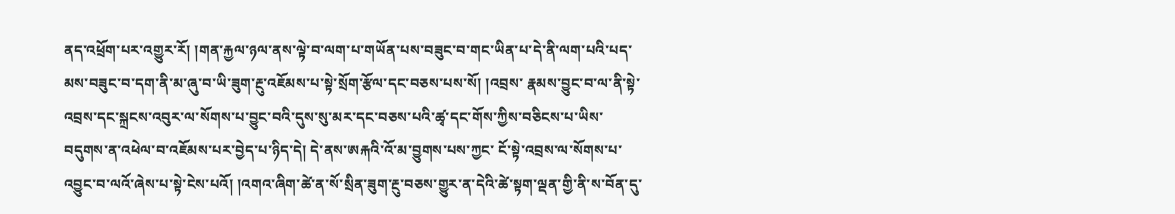ནད་འཕྲོག་པར་འགྱུར་རོ། །གན་རྐྱལ་ཉལ་ནས་ལྟེ་བ་ལག་པ་གཡོན་པས་བཟུང་བ་གང་ཡིན་པ་དེ་ནི་ལག་པའི་པད་མས་བཟུང་བ་དག་ནི་མ་ཞུ་བ་ཡི་ཟུག་རྔུ་འཇོམས་པ་སྟེ་སྲོག་རྩོལ་དང་བཅས་པས་སོ། །འབྲས་ རྣམས་བྱུང་བ་ལ་ནི་སྟེ་འབྲས་དང་སྐྲངས་འབུར་ལ་སོགས་པ་བྱུང་བའི་དུས་སུ་མར་དང་བཅས་པའི་ཚྭ་དང་གོས་ཀྱིས་བཅིངས་པ་ཡིས་བདུགས་ན་འཕེལ་བ་འཇོམས་པར་བྱེད་པ་ཉིད་དེ། དེ་ནས་ཨརྐའི་འོ་མ་བྱུགས་པས་ཀྱང་ ངོ་སྟེ་འབྲས་ལ་སོགས་པ་འབྱུང་བ་ལའོ་ཞེས་པ་སྟེ་ངེས་པའོ། །འགའ་ཞིག་ཚེ་ན་སོ་སྲིན་ཟུག་རྔུ་བཅས་གྱུར་ན་དེའི་ཚེ་སྟག་ལྡན་གྱི་ནི་ས་བོན་དུ་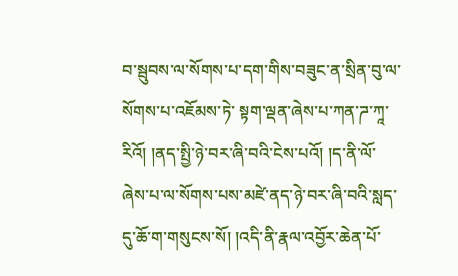བ་སྦུབས་ལ་སོགས་པ་དག་གིས་བཟུང་ན་སྲིན་བུ་ལ་སོགས་པ་འཇོམས་ཏེ་ སྟག་ལྡན་ཞེས་པ་ཀན་ཌ་ཀཱ་རིའོ། །ནད་སྤྱི་ཉེ་བར་ཞི་བའི་ངེས་པའོ། །ད་ནི་ལོ་ཞེས་པ་ལ་སོགས་པས་མཛེ་ནད་ཉེ་བར་ཞི་བའི་སླད་དུ་ཆོ་ག་གསུངས་སོ། །འདི་ནི་རྣལ་འབྱོར་ཆེན་པོ་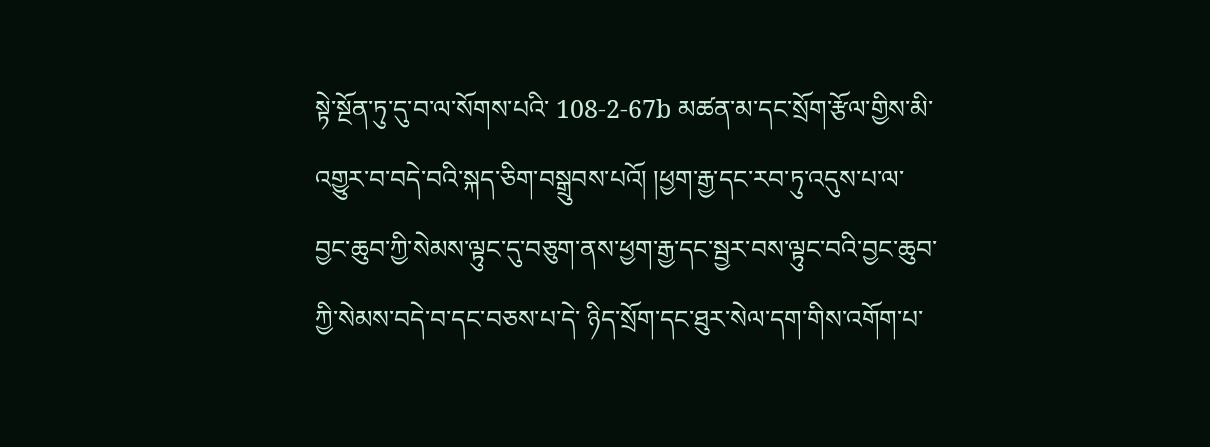སྟེ་སྔོན་ཏུ་དུ་བ་ལ་སོགས་པའི་ 108-2-67b མཚན་མ་དང་སྲོག་རྩོལ་གྱིས་མི་འགྱུར་བ་བདེ་བའི་སྐད་ཅིག་བསྒྲུབས་པའོ། །ཕྱག་རྒྱ་དང་རབ་ཏུ་འདུས་པ་ལ་བྱང་ཆུབ་ཀྱི་སེམས་ལྟུང་དུ་བཅུག་ནས་ཕྱག་རྒྱ་དང་སྦྱར་བས་ལྟུང་བའི་བྱང་ཆུབ་ཀྱི་སེམས་བདེ་བ་དང་བཅས་པ་དེ་ ཉིད་སྲོག་དང་ཐུར་སེལ་དག་གིས་འགོག་པ་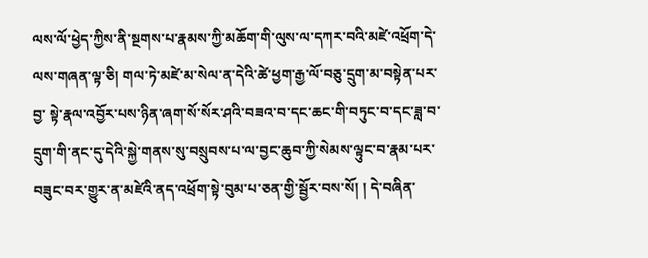ལས་ལོ་ཕྱེད་ཀྱིས་ནི་སྔགས་པ་རྣམས་ཀྱི་མཆོག་གི་ལུས་ལ་དཀར་བའི་མཛེ་འཕྲོག་དེ་ལས་གཞན་ལྟ་ཅི། གལ་ཏེ་མཛེ་མ་སེལ་ན་དེའི་ཚེ་ཕྱག་རྒྱ་ལོ་བཅུ་དྲུག་མ་བསྟེན་པར་བྱ་ སྟེ་རྣལ་འབྱོར་པས་ཉིན་ཞག་སོ་སོར་ཤའི་བཟའ་བ་དང་ཆང་གི་བཏུང་བ་དང་ཟླ་བ་དྲུག་གི་ནང་དུ་དེའི་སྐྱེ་གནས་སུ་བསྲུབས་པ་ལ་བྱང་ཆུབ་ཀྱི་སེམས་ལྟུང་བ་རྣམ་པར་བཟུང་བར་གྱུར་ན་མཛེའི་ནད་འཕྲོག་སྟེ་བུམ་པ་ཅན་གྱི་སྦྱོར་བས་སོ། ། དེ་བཞིན་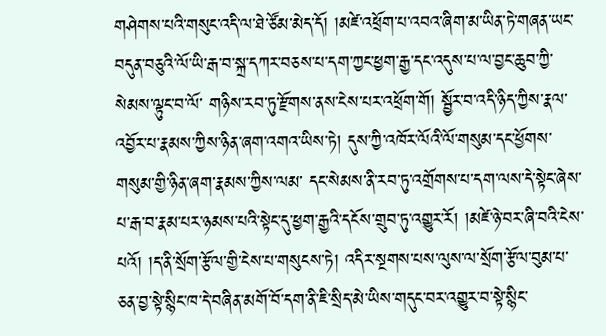གཤེགས་པའི་གསུང་འདི་ལ་ཐེ་ཙོམ་མེད་དོ། །མཛེ་འཕྲོག་པ་འབའ་ཞིག་མ་ཡིན་ཏེ་གཞན་ཡང་བདུན་བཅུའི་ལོ་ཡི་རྒ་བ་སྐྲ་དཀར་བཅས་པ་དག་ཀྱང་ཕྱག་རྒྱ་དང་འདུས་པ་ལ་བྱང་ཆུབ་ཀྱི་སེམས་ལྟུང་བ་ལོ་ གཉིས་རབ་ཏུ་རྫོགས་ནས་ངེས་པར་འཕྲོག་གོ། སྦྱོར་བ་འདི་ཉིད་ཀྱིས་རྣལ་འབྱོར་པ་རྣམས་ཀྱིས་ཉིན་ཞག་འགའ་ཡིས་ཏེ། དུས་ཀྱི་འཁོར་ལོའི་ལོ་གསུམ་དང་ཕྱོགས་གསུམ་གྱི་ཉིན་ཞག་རྣམས་ཀྱིས་ལམ་ དང་སེམས་ནི་རབ་ཏུ་འགྲོགས་པ་དག་ལས་དེ་སྟེང་ཞེས་པ་རྒ་བ་རྣམ་པར་ཉམས་པའི་སྟེང་དུ་ཕྱག་རྒྱའི་དངོས་གྲུབ་ཏུ་འགྱུར་རོ། །མཛེ་ཉེ་བར་ཞི་བའི་ངེས་པའོ། །ད་ནི་སྲོག་རྩོལ་གྱི་ངེས་པ་གསུངས་ཏེ། འདིར་སྔགས་པས་ལུས་ལ་སྲོག་རྩོལ་བུམ་པ་ཅན་བྱ་སྟེ་སྙིང་ཁ་དེ་བཞིན་མགོ་བོ་དག་ནི་ཇི་སྲིད་མེ་ཡིས་གདུང་བར་འགྱུར་བ་སྟེ་སྙིང་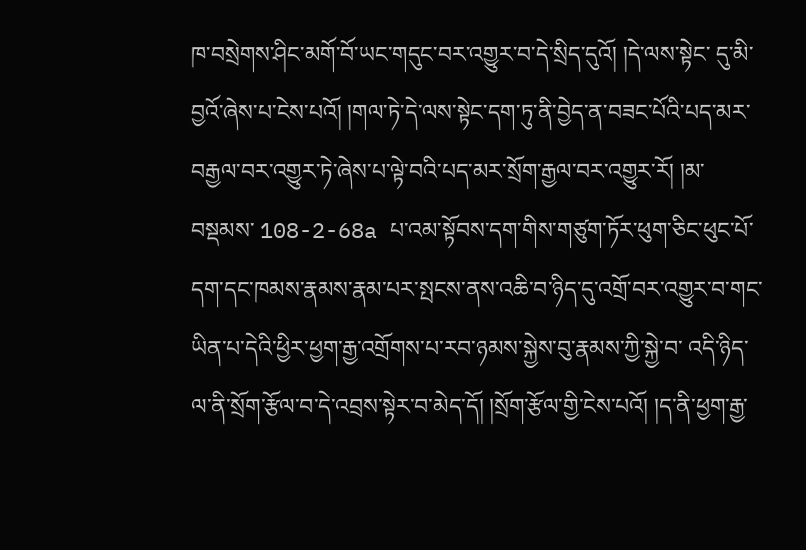ཁ་བསྲེགས་ཤིང་མགོ་བོ་ཡང་གདུང་བར་འགྱུར་བ་དེ་སྲིད་དུའོ། །དེ་ལས་སྟེང་ དུ་མི་བྱའོ་ཞེས་པ་ངེས་པའོ། །གལ་ཏེ་དེ་ལས་སྟེང་དག་ཏུ་ནི་བྱེད་ན་བཟང་པོའི་པད་མར་བརྒྱལ་བར་འགྱུར་ཏེ་ཞེས་པ་ལྟེ་བའི་པད་མར་སྲོག་རྒྱལ་བར་འགྱུར་རོ། །མ་བསྡམས་ 108-2-68a པ་འམ་སྟོབས་དག་གིས་གཙུག་ཏོར་ཕུག་ཅིང་ཕུང་པོ་དག་དང་ཁམས་རྣམས་རྣམ་པར་སྤངས་ནས་འཆི་བ་ཉིད་དུ་འགྲོ་བར་འགྱུར་བ་གང་ཡིན་པ་དེའི་ཕྱིར་ཕྱག་རྒྱ་འགྲོགས་པ་རབ་ཉམས་སྐྱེས་བུ་རྣམས་ཀྱི་སྐྱེ་བ་ འདི་ཉིད་ལ་ནི་སྲོག་རྩོལ་བ་དེ་འབྲས་སྟེར་བ་མེད་དོ། །སྲོག་རྩོལ་གྱི་ངེས་པའོ། །ད་ནི་ཕྱག་རྒྱ་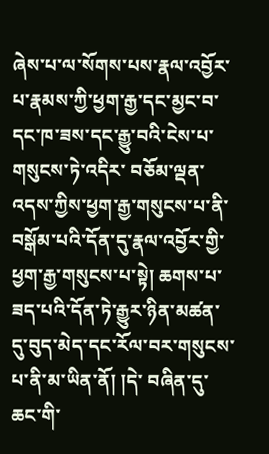ཞེས་པ་ལ་སོགས་པས་རྣལ་འབྱོར་པ་རྣམས་ཀྱི་ཕྱག་རྒྱ་དང་མྱང་བ་དང་ཁ་ཟས་དང་རྒྱུ་བའི་ངེས་པ་གསུངས་ཏེ་འདིར་ བཅོམ་ལྡན་འདས་ཀྱིས་ཕྱག་རྒྱ་གསུངས་པ་ནི་བསྒོམ་པའི་དོན་དུ་རྣལ་འབྱོར་གྱི་ཕྱག་རྒྱ་གསུངས་པ་སྟེ། ཆགས་པ་ཟད་པའི་དོན་ཏེ་རྒྱུར་ཉིན་མཚན་དུ་བུད་མེད་དང་རོལ་བར་གསུངས་པ་ནི་མ་ཡིན་ནོ། །དེ་ བཞིན་དུ་ཆང་གི་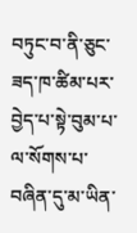བཏུང་བ་ནི་ཅུང་ཟད་ཁ་ཚིམ་པར་བྱེད་པ་སྟེ་བུམ་པ་ལ་སོགས་པ་བཞིན་དུ་མ་ཡིན་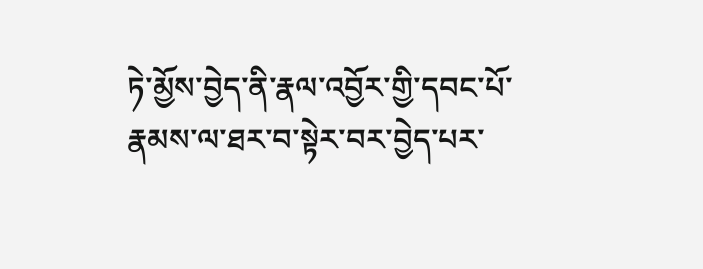ཏེ་མྱོས་བྱེད་ནི་རྣལ་འབྱོར་གྱི་དབང་པོ་རྣམས་ལ་ཐར་བ་སྟེར་བར་བྱེད་པར་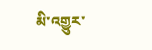མི་འགྱུར་